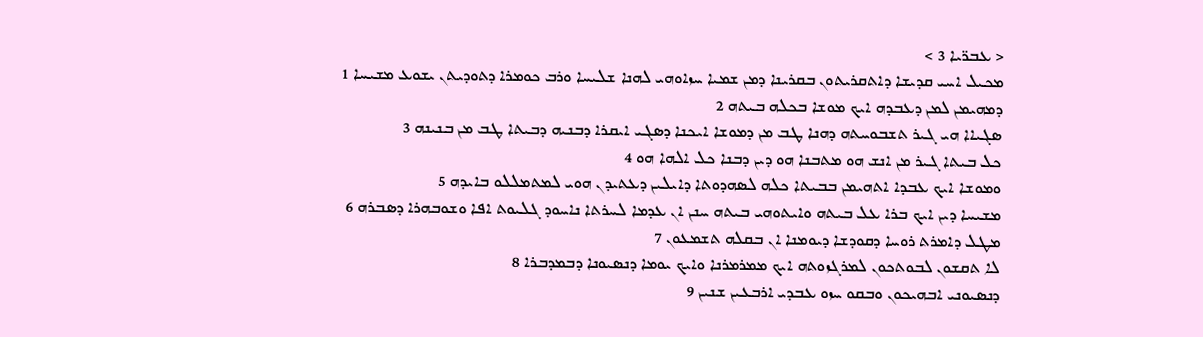< ܥܒܪ̈ܝܐ 3 >
ܡܟܝܠ ܐܚܝ ܩܕܝܫܐ ܕܐܬܩܪܝܬܘܢ ܒܩܪܝܢܐ ܕܡܢ ܫܡܝܐ ܚܙܐܘܗܝ ܠܗܢܐ ܫܠܝܚܐ ܘܪܒ ܟܘܡܪܐ ܕܬܘܕܝܬܢ ܝܫܘܥ ܡܫܝܚܐ 1
ܕܡܗܝܡܢ ܠܡܢ ܕܥܒܕܗ ܐܝܟ ܡܘܫܐ ܒܟܠܗ ܒܝܬܗ 2
ܤܓܝܐܐ ܗܝ ܓܝܪ ܬܫܒܘܚܬܗ ܕܗܢܐ ܛܒ ܡܢ ܕܡܘܫܐ ܐܝܟܢܐ ܕܤܓܝ ܐܝܩܪܐ ܕܒܢܝܗ ܕܒܝܬܐ ܛܒ ܡܢ ܒܢܝܢܗ 3
ܟܠ ܒܝܬܐ ܓܝܪ ܡܢ ܐܢܫ ܗܘ ܡܬܒܢܐ ܗܘ ܕܝܢ ܕܒܢܐ ܟܠ ܐܠܗܐ ܗܘ 4
ܘܡܘܫܐ ܐܝܟ ܥܒܕܐ ܐܬܗܝܡܢ ܒܒܝܬܐ ܟܠܗ ܠܤܗܕܘܬܐ ܕܐܝܠܝܢ ܕܥܬܝܕܢ ܗܘܝ ܠܡܬܡܠܠܘ ܒܐܝܕܗ 5
ܡܫܝܚܐ ܕܝܢ ܐܝܟ ܒܪܐ ܥܠ ܒܝܬܗ ܘܐܝܬܘܗܝ ܒܝܬܗ ܚܢܢ ܐܢ ܥܕܡܐ ܠܚܪܬܐ ܢܐܚܘܕ ܓܠܝܘܬ ܐܦܐ ܘܫܘܒܗܪܐ ܕܤܒܪܗ 6
ܡܛܠ ܕܐܡܪܬ ܪܘܚܐ ܕܩܘܕܫܐ ܕܝܘܡܢܐ ܐܢ ܒܩܠܗ ܬܫܡܥܘܢ 7
ܠܐ ܬܩܫܘܢ ܠܒܘܬܟܘܢ ܠܡܪܓܙܘܬܗ ܐܝܟ ܡܡܪܡܪܢܐ ܘܐܝܟ ܝܘܡܐ ܕܢܤܝܘܢܐ ܕܒܡܕܒܪܐ 8
ܕܢܤܝܘܢܝ ܐܒܗܝܟܘܢ ܘܒܩܘ ܚܙܘ ܥܒܕܝ ܐܪܒܥܝܢ ܫܢܝܢ 9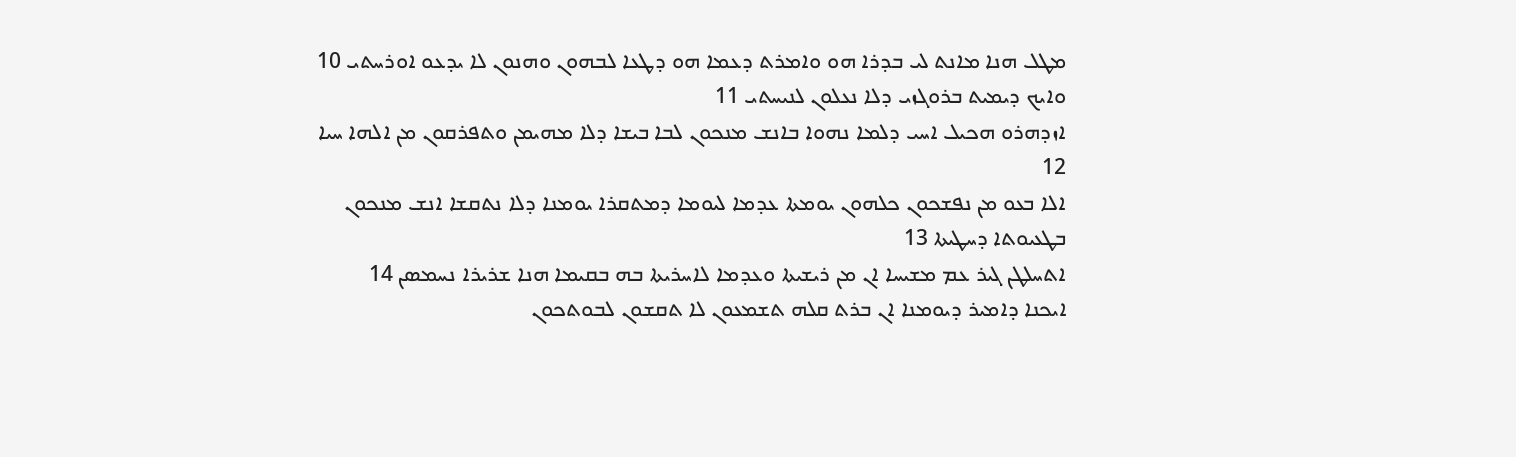ܡܛܠ ܗܢܐ ܡܐܢܬ ܠܝ ܒܕܪܐ ܗܘ ܘܐܡܪܬ ܕܥܡܐ ܗܘ ܕܛܥܐ ܠܒܗܘܢ ܘܗܢܘܢ ܠܐ ܝܕܥܘ ܐܘܪܚܬܝ 10
ܘܐܝܟ ܕܝܡܝܬ ܒܪܘܓܙܝ ܕܠܐ ܢܥܠܘܢ ܠܢܝܚܬܝ 11
ܐܙܕܗܪܘ ܗܟܝܠ ܐܚܝ ܕܠܡܐ ܢܗܘܐ ܒܐܢܫ ܡܢܟܘܢ ܠܒܐ ܒܝܫܐ ܕܠܐ ܡܗܝܡܢ ܘܬܦܪܩܘܢ ܡܢ ܐܠܗܐ ܚܝܐ 12
ܐܠܐ ܒܥܘ ܡܢ ܢܦܫܟܘܢ ܟܠܗܘܢ ܝܘܡܬܐ ܥܕܡܐ ܠܝܘܡܐ ܕܡܬܩܪܐ ܝܘܡܢܐ ܕܠܐ ܢܬܩܫܐ ܐܢܫ ܡܢܟܘܢ ܒܛܥܝܘܬܐ ܕܚܛܝܬܐ 13
ܐܬܚܠܛܢ ܓܝܪ ܥܡ ܡܫܝܚܐ ܐܢ ܡܢ ܪܝܫܝܬܐ ܘܥܕܡܐ ܠܐܚܪܝܬܐ ܒܗ ܒܩܝܡܐ ܗܢܐ ܫܪܝܪܐ ܢܚܡܤܢ 14
ܐܝܟܢܐ ܕܐܡܝܪ ܕܝܘܡܢܐ ܐܢ ܒܪܬ ܩܠܗ ܬܫܡܥܘܢ ܠܐ ܬܩܫܘܢ ܠܒܘܬܟܘܢ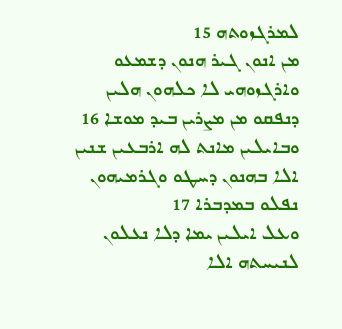ܠܡܪܓܙܘܬܗ 15
ܡܢ ܐܢܘܢ ܓܝܪ ܗܢܘܢ ܕܫܡܥܘ ܘܐܪܓܙܘܗܝ ܠܐ ܟܠܗܘܢ ܗܠܝܢ ܕܢܦܩܘ ܡܢ ܡܨܪܝܢ ܒܝܕ ܡܘܫܐ 16
ܘܒܐܝܠܝܢ ܡܐܢܬ ܠܗ ܐܪܒܥܝܢ ܫܢܝܢ ܐܠܐ ܒܗܢܘܢ ܕܚܛܘ ܘܓܪܡܝܗܘܢ ܢܦܠܘ ܒܡܕܒܪܐ 17
ܘܥܠ ܐܝܠܝܢ ܝܡܐ ܕܠܐ ܢܥܠܘܢ ܠܢܝܚܬܗ ܐܠܐ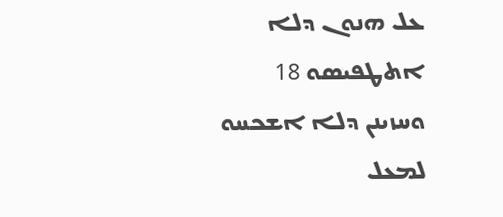ܥܠ ܗܢܘܢ ܕܠܐ ܐܬܛܦܝܤܘ 18
ܘܚܙܝܢܢ ܕܠܐ ܐܫܟܚܘ ܠܡܥܠ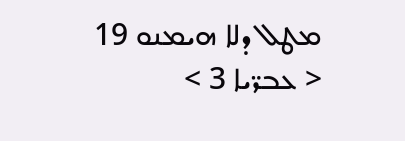ܡܛܠ ܕܠܐ ܗܝܡܢܘ 19
< ܥܒܪ̈ܝܐ 3 >